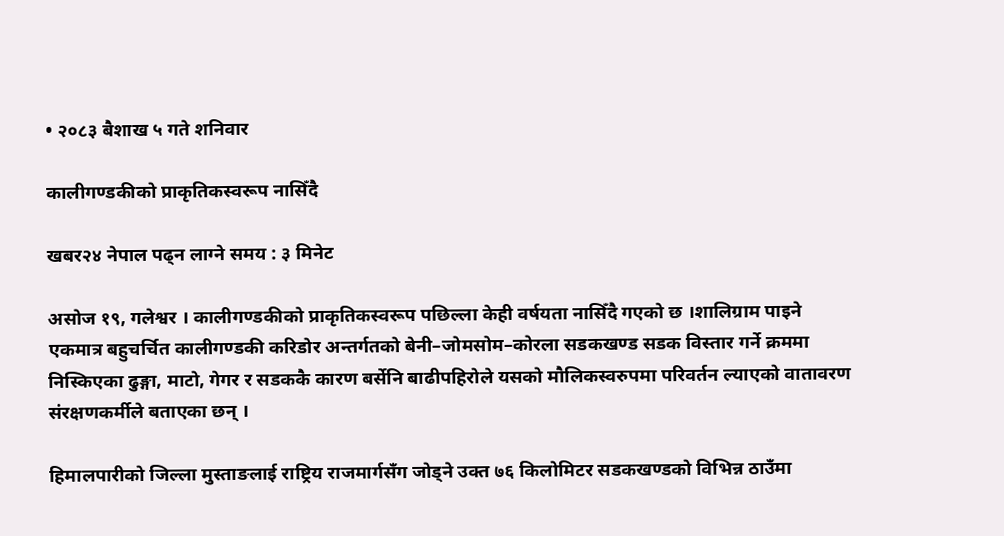• २०८३ बैशाख ५ गते शनिवार

कालीगण्डकीको प्राकृतिकस्वरूप नासिँदै

खबर२४ नेपाल पढ्न लाग्ने समय : ३ मिनेट

असोज १९, गलेश्वर । कालीगण्डकीको प्राकृतिकस्वरूप पछिल्ला केही वर्षयता नासिँदै गएको छ ।शालिग्राम पाइने एकमात्र बहुचर्चित कालीगण्डकी करिडोर अन्तर्गतको बेनी–जोमसोम–कोरला सडकखण्ड सडक विस्तार गर्ने क्रममा निस्किएका ढुङ्गा, माटो, गेगर र सडककै कारण बर्सेनि बाढीपहिरोले यसको मौलिकस्वरुपमा परिवर्तन ल्याएको वातावरण संरक्षणकर्मीले बताएका छन् ।

हिमालपारीको जिल्ला मुस्ताङलाई राष्ट्रिय राजमार्गसँग जोड्ने उक्त ७६ किलोमिटर सडकखण्डको विभिन्न ठाउँमा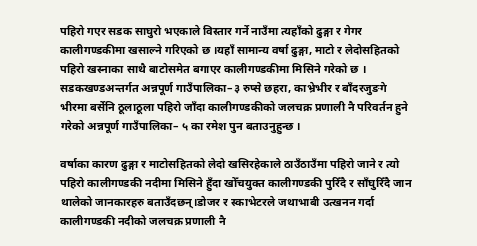पहिरो गएर सडक साघुरो भएकाले विस्तार गर्ने नाउँमा त्यहाँको ढुङ्गा र गेगर कालीगण्डकीमा खसाल्ने गरिएको छ ।यहाँ सामान्य वर्षा ढुङ्गा, माटो र लेदोसहितको पहिरो खस्नाका साथै बाटोसमेत बगाएर कालीगण्डकीमा मिसिने गरेको छ । सडकखण्डअन्तर्गत अन्नपूर्ण गाउँपालिका–३ रुप्से छहरा, काभ्रेभीर र बाँदरजुङगे भीरमा बर्सेनि ठूलाठूला पहिरो जाँदा कालीगण्डकीको जलचक्र प्रणाली नै परिवर्तन हुने गरेको अन्नपूर्ण गाउँपालिका– ५ का रमेश पुन बताउनुहुन्छ ।

वर्षाका कारण ढुङ्गा र माटोसहितको लेदो खसिरहेकाले ठाउँठाउँमा पहिरो जाने र त्यो पहिरो कालीगण्डकी नदीमा मिसिने हुँदा खोँचयुक्त कालीगण्डकी पुरिँदै र साँघुरिँदै जान थालेको जानकारहरु बताउँदछन्।डोजर र स्काभेटरले जथाभाबी उत्खनन गर्दा कालीगण्डकी नदीको जलचक्र प्रणाली नै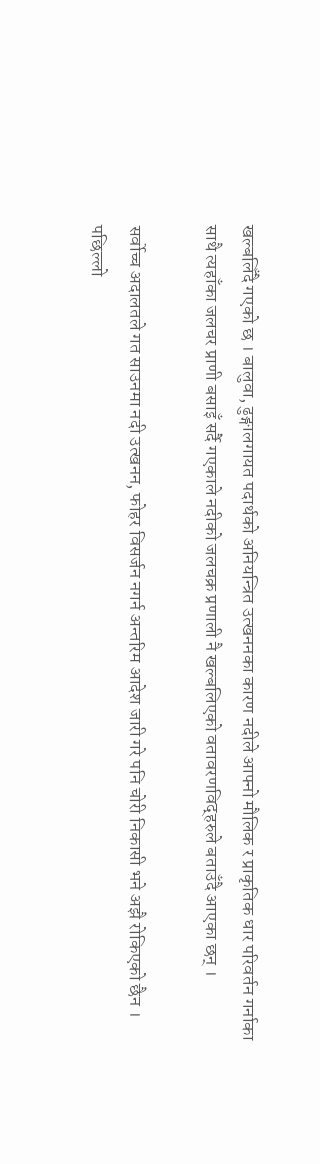खल्बलिँदै गएको छ । बालुवा, ढुङ्गालगायत पदार्थको अनियन्त्रित उत्खननका कारण नदीले आफ्नो मौलिक र प्राकृतिक धार परिवर्तन गर्नाका साथै त्यहाँका जलचर प्राणी बसाइँ सर्दै गएकाले नदीको जलचक्र प्रणाली नै खल्बलिएको वतावरणविद्हरुले बताउँदै आएका छन् ।

सर्वोच्च अदालतले गत साउनमा नदी उत्खनन, फोहर विसर्जन नगर्न अन्तरिम आदेश जारी गरे पनि चोरी निकासी भने अझै रोकिएको छैन । पछिल्लो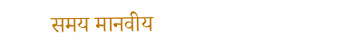समय मानवीय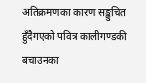अतिक्रमणका कारण सङ्कुचित हुँदैगएको पवित्र कालीगण्डकी बचाउनका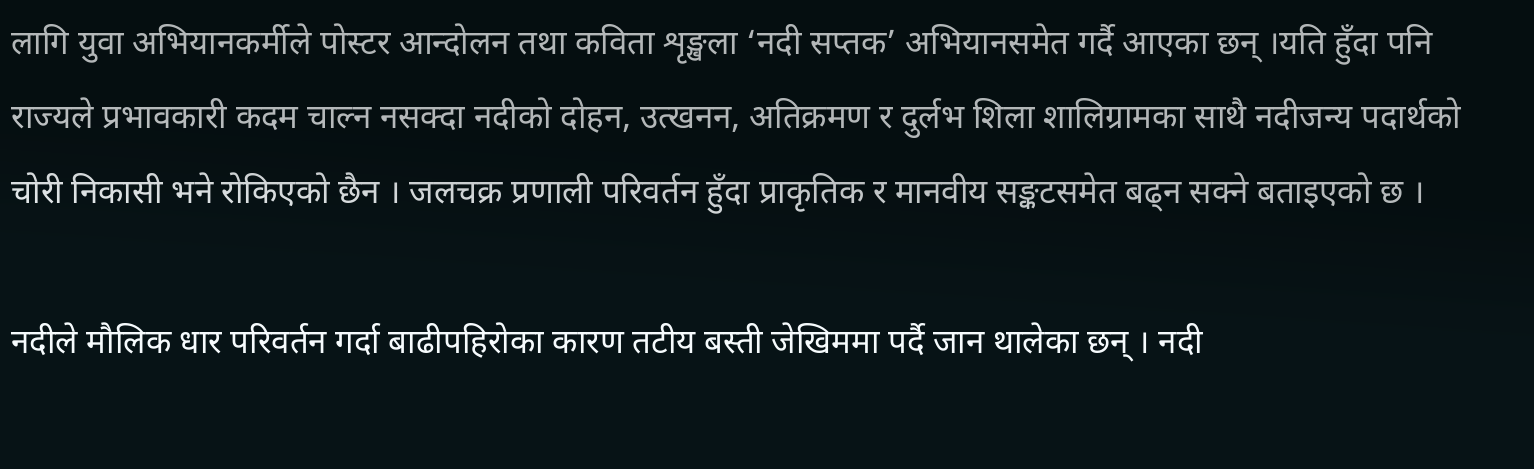लागि युवा अभियानकर्मीले पोस्टर आन्दोलन तथा कविता शृङ्खला ‘नदी सप्तक’ अभियानसमेत गर्दै आएका छन् ।यति हुँदा पनि राज्यले प्रभावकारी कदम चाल्न नसक्दा नदीको दोहन, उत्खनन, अतिक्रमण र दुर्लभ शिला शालिग्रामका साथै नदीजन्य पदार्थको चोरी निकासी भने रोकिएको छैन । जलचक्र प्रणाली परिवर्तन हुँदा प्राकृतिक र मानवीय सङ्कटसमेत बढ्न सक्ने बताइएको छ ।

नदीले मौलिक धार परिवर्तन गर्दा बाढीपहिरोका कारण तटीय बस्ती जेखिममा पर्दै जान थालेका छन् । नदी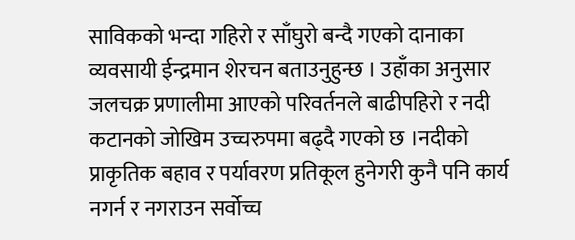साविकको भन्दा गहिरो र साँघुरो बन्दै गएको दानाका व्यवसायी ईन्द्रमान शेरचन बताउनुहुन्छ । उहाँका अनुसार जलचक्र प्रणालीमा आएको परिवर्तनले बाढीपहिरो र नदी कटानको जोखिम उच्चरुपमा बढ्दै गएको छ ।नदीको प्राकृतिक बहाव र पर्यावरण प्रतिकूल हुनेगरी कुनै पनि कार्य नगर्न र नगराउन सर्वोच्च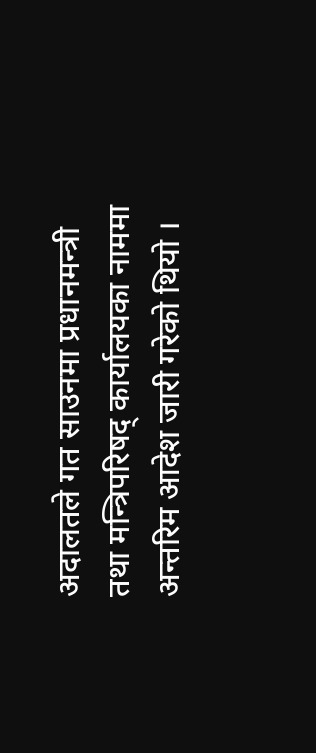अदालतले गत साउनमा प्रधानमन्त्री तथा मन्त्रिपरिषद् कार्यालयका नाममा अन्तरिम आदेश जारी गरेको थियो ।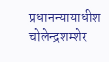प्रधानन्यायाधीश चोलेन्द्रशम्शेर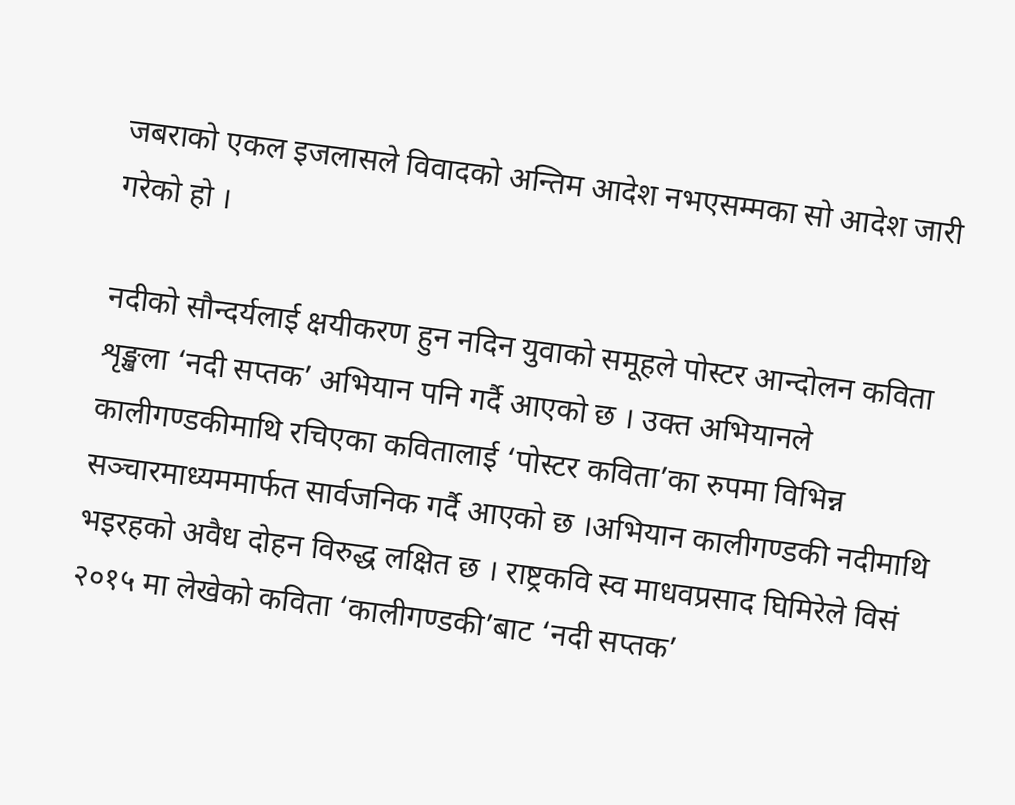जबराको एकल इजलासले विवादको अन्तिम आदेश नभएसम्मका सो आदेश जारी गरेको हो ।

नदीको सौन्दर्यलाई क्षयीकरण हुन नदिन युवाको समूहले पोस्टर आन्दोलन कविता शृङ्खला ‘नदी सप्तक’ अभियान पनि गर्दै आएको छ । उक्त अभियानले कालीगण्डकीमाथि रचिएका कवितालाई ‘पोस्टर कविता’का रुपमा विभिन्न सञ्चारमाध्यममार्फत सार्वजनिक गर्दै आएको छ ।अभियान कालीगण्डकी नदीमाथि भइरहको अवैध दोहन विरुद्ध लक्षित छ । राष्ट्रकवि स्व माधवप्रसाद घिमिरेले विसं २०१५ मा लेखेको कविता ‘कालीगण्डकी’बाट ‘नदी सप्तक’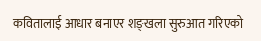कवितालाई आधार बनाएर शङ्खला सुरुआत गरिएको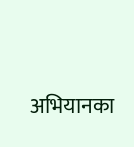अभियानका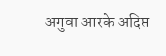अगुवा आरके अदिप्त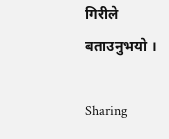गिरीले बताउनुभयो ।

Sharing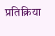प्रतिक्रिया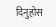दिनुहोस